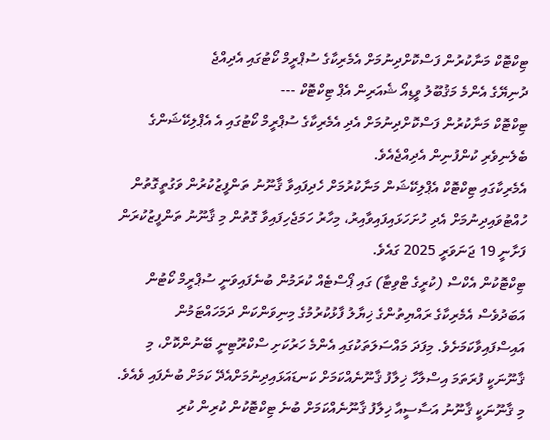ޓިކްޓޮކް މަނާކުރުން ފަސްކޮށްދިނުމަށް އެމެރިކާގެ ސުޕްރީމް ކޯޓުގައި އެދިއްޖެ
ދުނިޔޭގެ އެންމެ މަޤުބޫލު ވީޑިއޯ ޝެއަރިން އެޕް ޓިކްޓޮކް ---
ޓިކްޓޮކް މަނާކުރުން ފަސްކޮށްދިނުމަށް އެދި އެމެރިކާގެ ސުޕްރީމް ކޯޓުގައި އެ އެޕްލިކޭޝަންގެ ބެލެނިވެރި ކުންފުނިން އެދިއްޖެއެވެ.
އެމެރިކާގައި ޓިކްޓޮކް އެޕްލިކޭޝަން މަނާކުރުމަށް ހެދިފައިވާ ޤާނޫނު ތަންފީޒުކުރުން ވަގުތީގޮތުން ހުއްޓުވައިދިނުމަށް އެދި ހުށަހަޅައިފައިވާއިރު، މިހާރު ހަމަޖެހިފައިވާ ގޮތުން މި ޤާނޫނު ތަންފީޒުކުރަން ފަށާނީ 19 ޖަނަވަރީ 2025 ގައެވެ.
ޓިކްޓޮކުން އެކްސް (ކުރީގެ ޓްވިޓާ) ގައި ޕޯސްޓެއް ކުރަމުން ބުނެފައިވަނީ ސުޕްރީމް ކޯޓުން އަބަދުވެސް އެމެރިކާގެ ރައްޔިތުންގެ ޚިޔާލު ފާޅުކުރުމުގެ މިނިވަންކަން ދަމަހައްޓަމުން އައިސްފައިވާކަމަށެވެ. މިފަދަ މައްސަލަތަކުގައި އެންމެ ހަރުކަށި ސްކްރޫޓިނީ ބޭނުންކޮށް، މި ޤާނޫނަކީ ފުރަތަމަ އިސްލާހާ ޚިލާފު ޤާނޫނެއްކަމަށް ކަނޑައަޅައިދިނުމަށްއެދޭ ކަމަށް ބުނެފައި ވެއެވެ.
މި ޤާނޫނަކީ ޤާނޫނު އަސާސީއާ ޚިލާފު ޤާނޫނެއްކަމަށް ބުނެ ޓިކްޓޮކުން ކުރިން ކުރި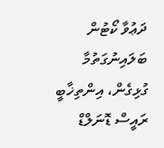ދަޢުވާ ކޯޓުން ބަލައިނުގަތުމާ ގުޅިގެން، އިންތިޚާބީ ރައީސް ޑޮނަލްޑް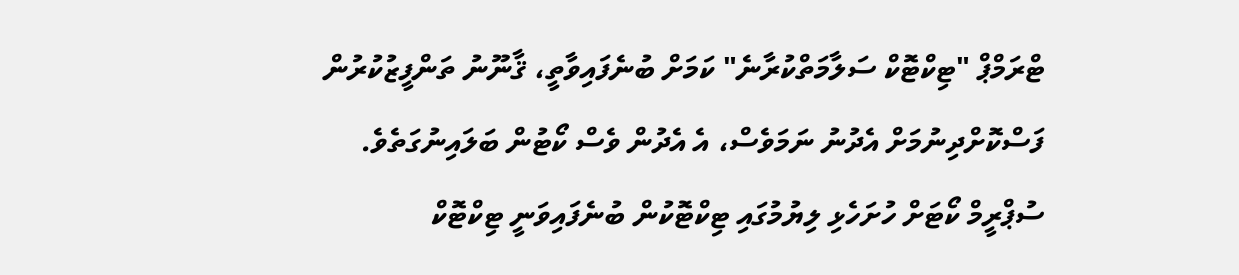ޓްރަމްޕް "ޓިކްޓޮކް ސަލާމަތްކުރާނެ" ކަމަށް ބުނެފައިވާތީ، ޤާނޫނު ތަންފީޒުކުރުން ފަސްކޮށްދިނުމަށް އެދުނު ނަމަވެސް، އެ އެދުން ވެސް ކޯޓުން ބަލައިނުގަތެވެ.
ސުޕްރީމް ކޯޓަށް ހުށަހެޅި ލިޔުމުގައި ޓިކްޓޮކުން ބުނެފައިވަނީ ޓިކްޓޮކް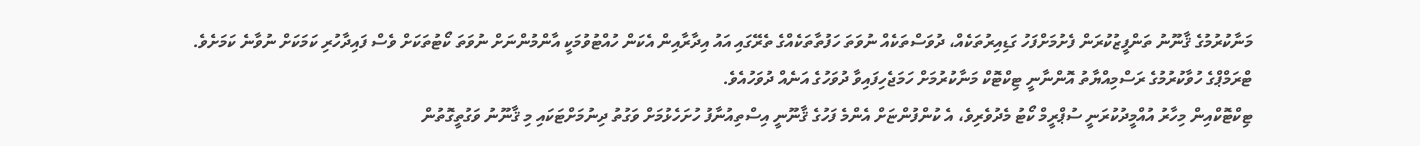މަނާކުރުމުގެ ޤާނޫނު ތަންފީޒުކުރަން ފެށުމަށްފަހު ގަޑިއިރުތަކެއް، ދުވަސްތަކެއް ނުވަތަ ހަފުތާތަކެއްގެ ތެރޭގައި އައު އިދާރާއިން އެކަން ހުއްޓުވުމަކީ އާންމުންނަށް ނުވަތަ ކޯޓުތަކަށް ވެސް ފައިދާހުރި ކަމަކަށް ނުވާނެ ކަމަށެވެ.
ޓްރަމްޕްގެ ހުވާކުރުމުގެ ރަސްމިއްޔާތު އޮންނާނީ ޓިކްޓޮކް މަނާކުރުމަށް ހަމަޖެހިފައިވާ ދުވަހުގެ އަނެއް ދުވަހުއެވެ.
ޓިކްޓޮކްއިން މިހާރު އުއްމީދުކުރަނީ ސުޕްރީމް ކޯޓު މެދުވެރިވެ، އެ ކުންފުންޏަށް އެންމެ ފަހުގެ ޤާނޫނީ އިސްތިއުނާފު ހުށަހެޅުމަށް ވަގުތު ދިނުމަށްޓަކައި މި ޤާނޫނު ވަގުތީގޮތުން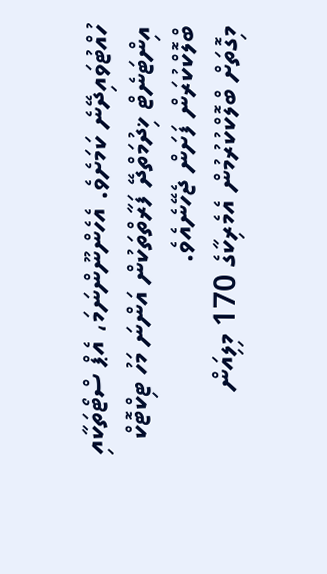ހުއްޓުވައިދޭނެ ކަމަށެވެ. އެހެންނޫންނަމަ، އެޕް ސްޓޯތަކާއި އިންޓަނެޓް ޚިދުމަތްދޭ ފަރާތްތަކުން އަންނަ މަހު ޓިކްޓޮކް ބްލޮކްކުރަން ފަށަން ޖެހޭނެއެވެ.
މިގޮތަށް ބްލޮކްކުރުމުން އެމެރިކާގެ 170 މިލިއަން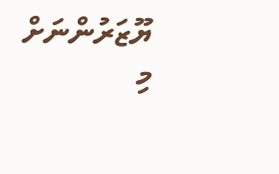ޔޫޒަރުންނަށް މި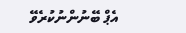އެޕް ބޭނުންނުކުރެވޭ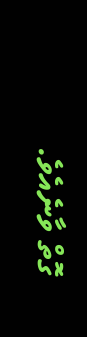ގޮތް ވާނެއެވެ.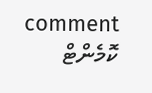comment ކޮމެންޓް